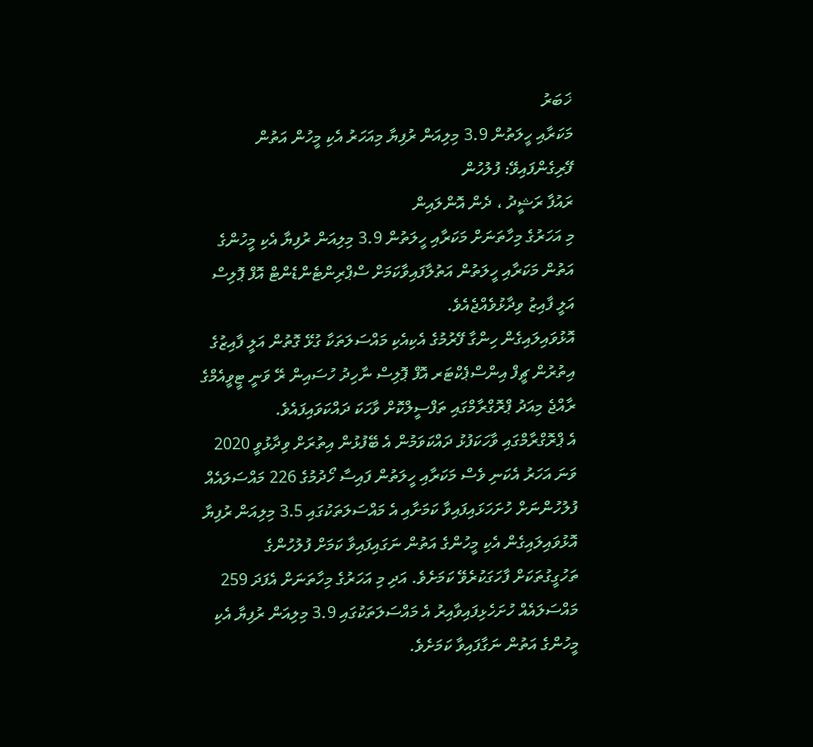ޚަބަރު
މަކަރާއި ހީލަތުން 3.9 މިލިއަން ރުފިޔާ މިއަހަރު އެކި މީހުން އަތުން ފޭރިގެންފައިވޭ: ފުލުހުން
ރައުފާ ރަޝީދު ، ދެން އޮންލައިން
މި އަހަރުގެ މިހާތަނަށް މަކަރާއި ހީލަތުން 3.9 މިލިއަން ރުފިޔާ އެކި މީހުންގެ އަތުން މަކަރާއި ހީލަތުން އަތުލާފައިވާކަމަށް ސްޕްރިންޓެންޑެންޓް އޮފް ޕޮލިސް އަލީ ފާއިޒު ވިދާޅުވެއްޖެއެވެ.
އޮޅުވައިލައިގެން ހިންގާ ފޭރުމުގެ އެކިއެކި މައްސަލަތަކާ ގުޅޭ ގޮތުން އަލީ ފާއިޒުގެ އިތުރުން ޗީފް އިންސްޕެކްޓަރ އޮފް ޕޮލިސް ނާހިދު ހުސައިން ރޭ ވަނީ ޓީވީއެމްގެ ރާއްޖެ މިއަދު ޕްރޮގްރާމްގައި ތަފްސީލްކޮށް ވާހަކަ ދައްކަވައިފައެވެ.
އެ ޕްރޮގްރާމްގައި ވާހަކަފުޅު ދައްކަވަމުން އެ ބޭފުޅުން އިތުރަށް ވިދާޅުވީ 2020 ވަނަ އަހަރު އެކަނި ވެސް މަކަރާއި ހީލަތުން ފައިސާ ހޯދުމުގެ 226 މައްސަލައެއް ފުލުހުންނަށް ހުށަހަޅައިފައިވާ ކަމަށާއި އެ މައްސަލަތަކުގައި 3.5 މިލިއަން ރުފިޔާ އޮޅުވައިލައިގެން އެކި މީހުންގެ އަތުން ނަގައިފައިވާ ކަމަށް ފުލުހުންގެ ތަހުގީގުތަކަށް ފާހަގަކުރެވޭ ކަމަށެވެ. އަދި މި އަހަރުގެ މިހާތަނަށް އެފަދަ 259 މައްސަލައެއް ހުށަހެޅިފައިވާއިރު އެ މައްސަލަތަކުގައި 3.9 މިލިއަން ރުފިޔާ އެކި މީހުންގެ އަތުން ނަގާފައިވާ ކަމަށެވެ.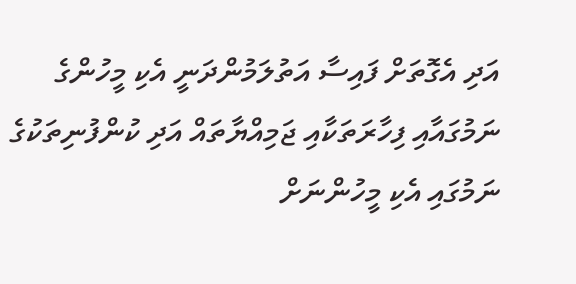އަދި އެގޮތަށް ފައިސާ އަތުލަމުންދަނީ އެކި މީހުންގެ ނަމުގައާއި ފިހާރަތަކާއި ޖަމިއްޔާތައް އަދި ކުންފުނިތަކުގެ ނަމުގައި އެކި މީހުންނަށް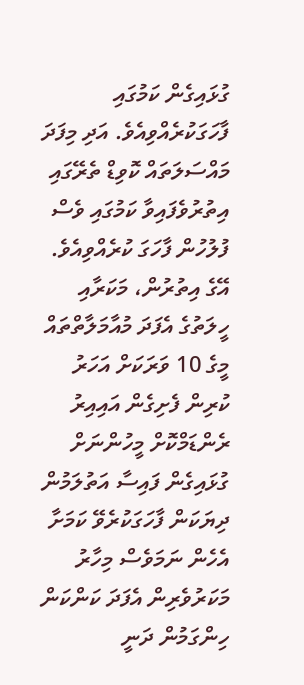ގުޅައިގެން ކަމުގައި ފާހަގަކުރެއްވިއެވެ. އަދި މިފަދަ މައްސަލަތައް ކޮވިޑް ތެރޭގައި އިތުރުވެފައިވާ ކަމުގައި ވެސް ފުލުހުން ފާހަގަ ކުރެއްވިއެވެ.
އޭގެ އިތުރުން، މަކަރާއި ހީލަތުގެ އެފަދަ މުއާމަލާތްތައް މީގެ 10 ވަރަކަށް އަހަރު ކުރިން ފެށިގެން އައިއިރު ރެންޑަމްކޮށް މީހުންނަށް ގުޅައިގެން ފައިސާ އަތުލަމުން ދިޔަކަން ފާހަގަކުރެވޭ ކަމަށާ އެހެން ނަމަވެސް މިހާރު މަކަރުވެރިން އެފަދަ ކަންކަން ހިންގަމުން ދަނީ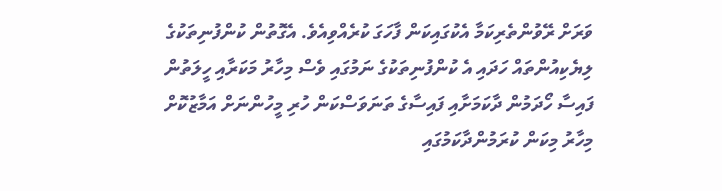ވަރަށް ރޭވުންތެރިކަމާ އެކުގައިކަން ފާހަގަ ކުރެއްވިއެވެ. އެގޮތުން ކުންފުނިތަކުގެ ލިޔެކިއުންތައް ހަދައި އެ ކުންފުނިތަކުގެ ނަމުގައި ވެސް މިހާރު މަކަރާއި ހީލަތުން ފައިސާ ހޯދަމުން ދާކަމަށާއި ފައިސާގެ ތަނަވަސްކަން ހުރި މީހުންނަށް އަމާޒުކޮށް މިހާރު މިކަން ކުރަމުންދާކަމުގައި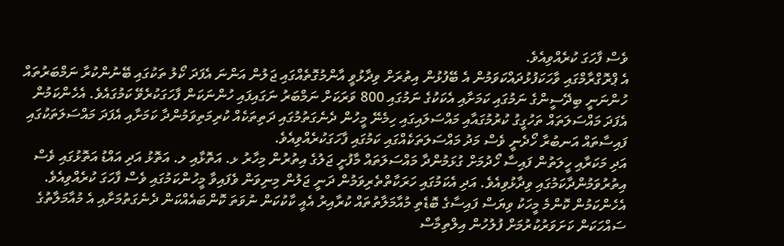ވެސް ފާހަގަ ކުރެއްވިއެވެ.
އެ ޕްރޮގްރާމްގައި ވާހަކަފުޅުދައްކަވަމުން އެ ބޭފުޅުން އިތުރަށް ވިދާޅުވީ އާންމުގޮތެއްގައި ޖަލުން އަންނަ އެފަދަ ކޯލު ތަކުގައި ބޭނުންކުރާ ނަމްބަރުތައް ހުންނަނީ ބިދޭސީންގެ ނަމުގައި ކަމަށާއި އެކަކުގެ ނަމުގައި 800 ވަރަކަށް ނަމްބަރު ނަގައިފައި ހުންނަކަން ފާހަގަކުރެވޭ ކަމުގައެވެ. އެހެންކަމުން އެފަދަ މައްސަލަތައް ތަހުގީގު ކުރުމުގައާއި މައްސަލައިގައި ހިމެނޭ މީހުން ދެނެގަތުމުގައި ދަތިތަކެއް ކުރިމަތިވަމުންދާ ކަމަށާއި އެފަދަ މައްސަލަތަކުގައި ފައިސާތައް އަނބުރާ ހޯދެނީ ވެސް މަދު މައްސަލަތަކެއްގައި ކަމުގައި ފާހަގަކުރެއްވިއެވެ.
އަދި މަކަރާއި ހީލަތުން ފައިސާ ހޯދުމަށް ގުޅަމުންދާ މައްސަލަތައް މާފުށީ ޖަލުގެ އިތުރުން މިހާރު ޅ. އަތޮޅާއި ލ. އަތޮޅު އަދި އައްޑު އަތޮޅުގައި ވެސް އިތުރުވަމުންދާކަމުގައި ވިދާޅުވިއެވެ. އަދި އެކަމުގައި ހަރަކާތްތެރިވަމުން ދަނީ ޖަލުން މިނިވަން ވެފައިވާ މީހުންކަމުގައި ވެސް ފާހަގަ ކުރެއްވިއެވެ. އެހެންކަމުން ކޮންމެ މީހަކު ވިޔަސް ފައިސާގެ ބޮޑެތި މުއާމަލާތުތައް ކުރާއިރު އެއީ ކާކުކަން ނުވަތަ ކޮންބައެއްކަން ދެނެގަތުމަށާއި އެ މުއާމަލާތުގެ ސައްހަކަން ކަށަވަރުކުރުމަށް ފުލުހުން އިލްތިމާސް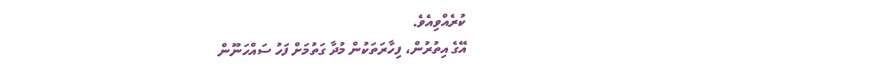ކުރެއްވިއެވެ.
އޭގެ އިތުރުން، ފިހާރަތަކުން މުދާ ގަތުމަށް ފަހު ސައްހަނޫން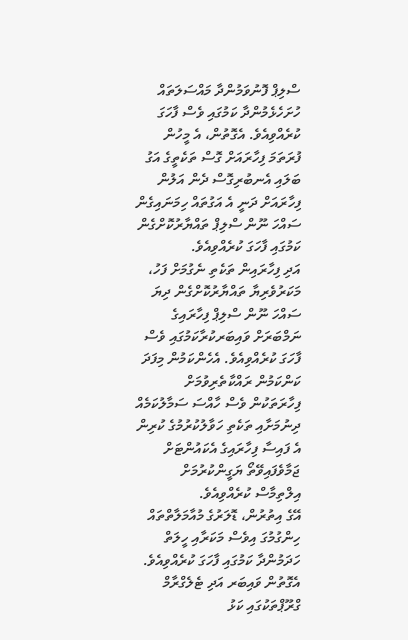ސްލިޕް ފޮނުވަމުންދާ މައްސަލަތައް ހުށަހެޅެމުންދާ ކަމުގައި ވެސް ފާހަގަ ކުރެއްވިއެވެ. އެގޮތުން، އެ މީހުން ފުރަތަމަ ފިހާރައަށް ގޮސް ތަކެތީގެ އަގު ބަލައި އެނބުރިގޮސް ދެން އަލުން ފިހާރައަށް ދަނީ އެ އަގުތައް ހިމަނައިގެން ސައްހަ ނޫން ސްލިޕް ތައްޔާރުކޮށްގެން ކަމުގައި ފާހަގަ ކުރެއްވިއެވެ.
އަދި ފިހާރައިން ތަކެތި ނެގުމަށް ފަހު، މަކަރުވެރިޔާ ތައްޔާރުކޮށްގެން ދިޔަ ސައްހަ ނޫން ސްލިޕް ފިހާރައިގެ ނަމްބަރަށް ވައިބަރކުރާކަމުގައި ވެސް ފާހަގަ ކުރެއްވިއެވެ. އެހެންކަމުން މިފަދަ ކަންކަމުން ރައްކާތެރިވުމަށް ފިހާރަތަކުން ވެސް ހާއްސަ ސަމާލުކަމެއް ދިނުމަށާއި ތަކެތި ހަވާލުކުރުމުގެ ކުރިން އެ ފައިސާ ފިހާރައިގެ އެކައުންޓަށް ޖަމާވެފައިވޭތޯ ޔަގީންކުރުމަށް އިލްތިމާސް ކުރެއްވިއެވެ.
އޭގެ އިތުރުން، ޑޮލަރުގެ މުއާމަލާތްތައް ހިންގުމުގަ އިވެސް މަކަރާއި ހީލަތް ހަދަމުންދާ ކަމުގައި ފާހަގަ ކުރެއްވިއެވެ. އެގޮތުން ވައިބަރ އަދި ޓެލެގްރާމް ގްރޫޕްތަކުގައި ކަޅު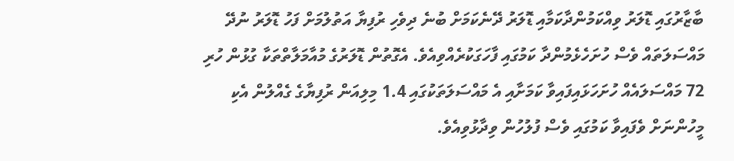ބާޒާރުގައި ޑޮލަރު ވިއްކަމުންދާކަމާއި ޑޮލަރު ދޭނެކަމަށް ބުނެ ދިވެހި ރުފިޔާ އަތުލުމަށް ފަހު ޑޮލަރު ނުދޭ މައްސަލަތައް ވެސް ހުށަހެޅެމުންދާ ކަމުގައި ފާހަގަކުރެއްވިއެވެ. އެގޮތުން ޑޮލަރުގެ މުއާމަލާތްތަކާ ގުޅުން ހުރި 72 މައްސަލައެއް ހުށަހަޅައިފައިވާ ކަމަށާއި އެ މައްސަލަތަކުގައި 1.4 މިލިއަން ރުފިޔާގެ ގެއްލުން އެކި މީހުންނަށް ވެފައިވާ ކަމުގައި ވެސް ފުލުހުން ވިދާޅުވިއެވެ.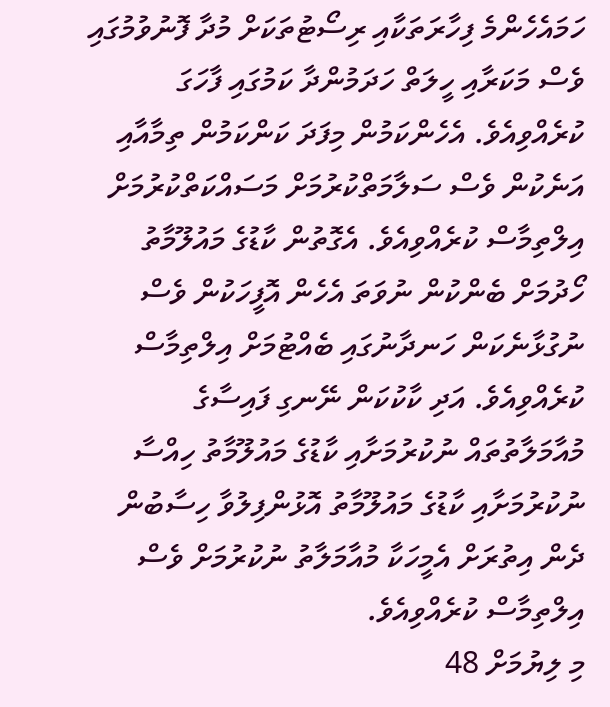ހަމައެހެންމެ ފިހާރަތަކާއި ރިސޯޓުތަކަށް މުދާ ފޮނުވުމުގައި ވެސް މަކަރާއި ހީލަތް ހަދަމުންދާ ކަމުގައި ފާހަގަ ކުރެއްވިއެވެ. އެހެންކަމުން މިފަދަ ކަންކަމުން ތިމާއާއި އަނެކުން ވެސް ސަލާމަތްކުރުމަށް މަސައްކަތްކުރުމަށް އިލްތިމާސް ކުރެއްވިއެވެ. އެގޮތުން ކާޑުގެ މައުލޫމާތު ހޯދުމަށް ބެންކުން ނުވަތަ އެހެން އޮފީހަކުން ވެސް ނުގުޅާނެކަން ހަނދާނުގައި ބެއްޓުމަށް އިލްތިމާސް ކުރެއްވިއެވެ. އަދި ކާކުކަން ނޭނގި ފައިސާގެ މުއާމަލާތުތައް ނުކުރުމަށާއި ކާޑުގެ މައުލޫމާތު ހިއްސާ ނުކުރުމަށާއި ކާޑުގެ މައުލޫމާތު އޮޅުންފިލުވާ ހިސާބުން ދެން އިތުރަށް އެމީހަކާ މުއާމަލާތު ނުކުރުމަށް ވެސް އިލްތިމާސް ކުރެއްވިއެވެ.
މި ލިޔުމަށް 48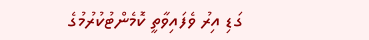ގަޑި އިރު ވެފައިވާތީ ކޮމެންޓުކުރުމުގެ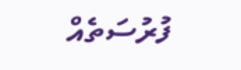ފުރުސަތެއް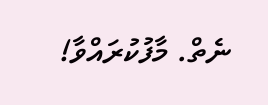ނެތް. މާފުކުރައްވާ!